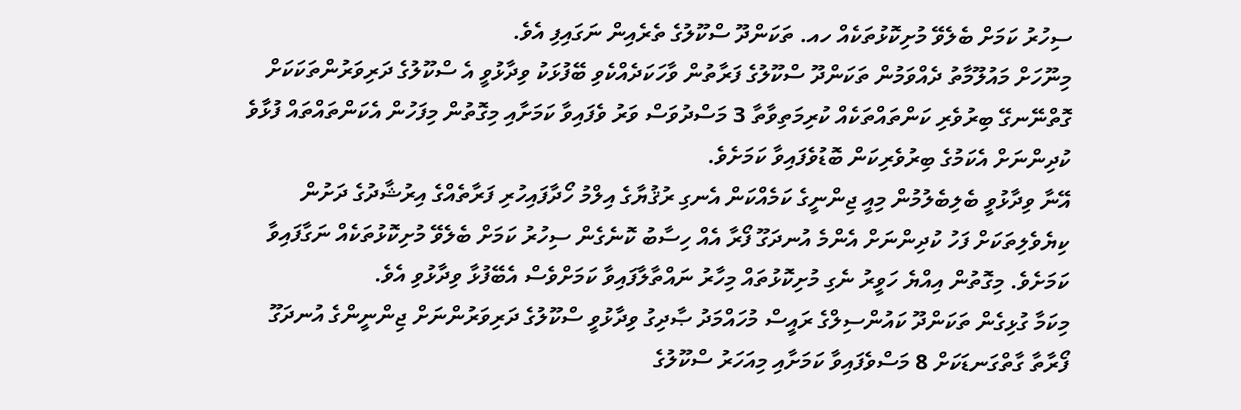ސިހުރު ކަމަށް ބެލެވޭ މުށިކޮޅުތަކެއް ހއ. ތަކަންދޫ ސްކޫލުގެ ތެރެއިން ނަގައިފި އެވެ.
މިނޫހަށް މައުލޫމާތު ދެއްވަމުން ތަކަންދޫ ސްކޫލުގެ ފަރާތުން ވާހަކަދެއްކެވި ބޭފުޅަކު ވިދާޅުވީ އެ ސްކޫލުގެ ދަރިވަރުންތަކަކަށް ގޮތްނޭނގޭ ބިރުވެރި ކަންތައްތަކެއް ކުރިމަތިވާތާ 3 މަސްދުވަސް ވަރު ވެފައިވާ ކަމަށާއި މިގޮތުން މިފަހުން އެކަންތައްތައް ފުޅާވެ ކުދިންނަށް އެކަމުގެ ބިރުވެރިކަން ބޮޑުވެފައިވާ ކަމަށެވެ.
އޭނާ ވިދާޅުވީ ބެލިބެލުމުން މިއީ ޖިންނީގެ ކަމެއްކަން އެނގި ރުޤުޔާގެ އިލްމު ހޯދާފައިހުރި ފަރާތެއްގެ އިރުޝާދުގެ ދަށުން ކިޔެވެލިތަކަށް ފަހު ކުދިންނަށް އެންމެ އުނދަގޫ ފޯރާ އެއް ހިސާބު ކޮނެގެން ސިހުރު ކަމަށް ބެލެވޭ މުށިކޮޅުތަކެއް ނަގާފައިވާ ކަމަށެވެ. މިގޮތުން އިއްޔެ ހަވީރު ނެގި މުށިކޮޅުތައް މިހާރު ނައްތާލާފައިވާ ކަމަށްވެސް އެބޭފުޅާ ވިދާޅުވި އެވެ.
މިކަމާ ގުޅިގެން ތަކަންދޫ ކައުންސިލްގެ ރައީސް މުހައްމަދު ޞާދިގު ވިދާޅުވީ ސްކޫލުގެ ދަރިވަރުންނަށް ޖިންނީންގެ އުނދަގޫ ފޯރާތާ ގާތްގަނޑަކަށް 8 މަސްވެފައިވާ ކަމަށާއި މިއަހަރު ސްކޫލުގެ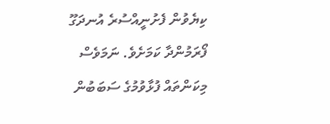ކިޔެވުން ފެށުނީއްސުރެ އުނދަގޫ ފޯރަމުންދާ ކަމަށެވެ. ނަމަވެސް މިކަންތައް ފުޅާވުމުގެ ސަބަބުން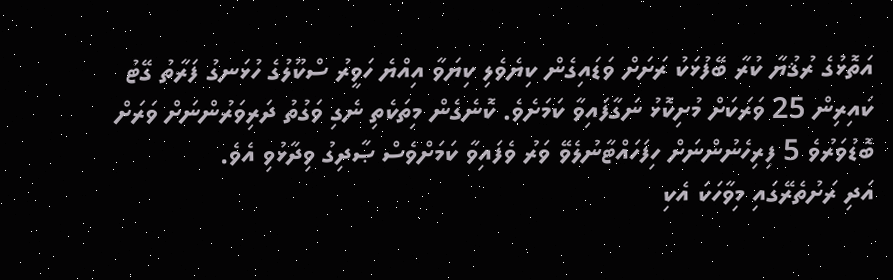އަތޮޅުގެ ރުޤުޔާ ކުރާ ބޭފުޅަކު ރަށަށް ވަޑައިގެން ކިޔެވެލި ކިޔަވާ އިއްޔެ ހަވީރު ސްކޫލުގެ ހުޅަނގު ފަރާތު ގޭޓު ކައިރިން 25 ވަރަކަށް މުށިކޮޅު ނަގާފައިވާ ކަމަށެވެ. ކޮނެގެން މިތަކެތި ނެގި ވަގުތު ދަރިވަރުންނަށް ވަރަށް ބޮޑުވަރުވެ 5 ފިރިހެނުންނަށް ހިފަހައްޓާނުލެވޭ ވަރު ވެފައިވާ ކަމަށްވެސް ޞާދިގު ވިދާޅުވި އެވެ.
އަދި ރަށުތެރޭގައި މިވާހަކަ އެކި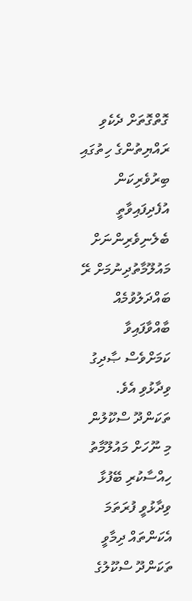ގޮތްގޮތަށް ދެކެވި ރައްޔިތުންގެ ހިތުގައި ބިރުވެރިކަން އުފެދިފައިވާތީ ބެލެނިވެރިންނަށް މައުލޫމާތުދިނުމަށް ރޭ ބައްދަލުވުމެއް ބާއްވާފައިވާ ކަމަށްވެސް ޞާދިގު ވިދާޅުވި އެވެ.
ތަކަންދޫ ސްކޫލުން މި ނޫހަށް މައުލޫމާތު ހިއްސާކުރި ބޭފުޅާ ވިދާޅުވީ ފުރަތަމަ އެކަންތައް ދިމާވީ ތަކަންދޫ ސްކޫލުގެ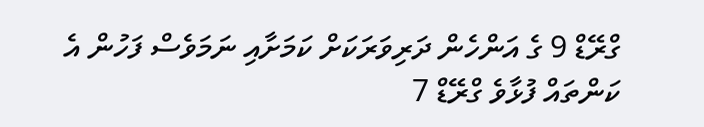ގްރޭޑް 9 ގެ އަންހެން ދަރިވަރަކަށް ކަމަށާއި ނަމަވެސް ފަހުން އެ ކަންތައް ފުޅާވެ ގްރޭޑް 7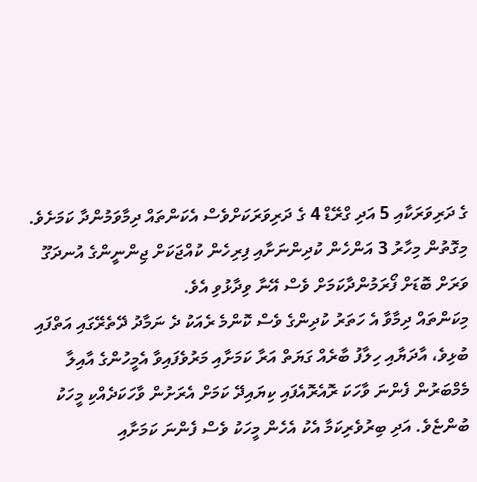ގެ ދަރިވަރަކާއި 5 އަދި ގްރޭޑް 4 ގެ ދަރިވަރަކަށްވެސް އެކަންތައް ދިމާވަމުންދާ ކަމަށެވެ. މިގޮތުން މިހާރު 3 އަންހެން ކުދިންނަށާއި ފިރިހެން ކުއްޖަކަށް ޖިންނީންގެ އުނދަގޫ ވަރަށް ބޮޑަށް ފޯރަމުންދާކަމަށް ވެސް އޭނާ ވިދާޅުވި އެވެ.
މިކަންތައް ދިމާވާ އެ ހަތަރު ކުދިންގެ ވެސް ކޮންމެ ރެއަކު ދެ ނަމާދު ދޭތެރޭގައި އަތްފައި ބުޅިވެ، އާދަޔާއި ހިލާފު ބާރެއް ގަޔަތް އަރާ ކަމަށާއި މަރުވެފައިވާ އެމީހުންގެ އާއިލާ މެމްބަރުން ފެންނަ ވާހަކަ ރޮއެރޮއެފައި ކިޔައިދޭ ކަމަށް އެރަށުން ވާހަކަދެއްކި މީހަކު ބުންޏެވެ. އަދި ބިރުވެރިކަމާ އެކު އެހެން މީހަކު ވެސް ފެންނަ ކަމަށާއި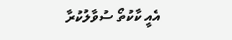އެއީ ކާކުތޯ ސުވާލުކުރާ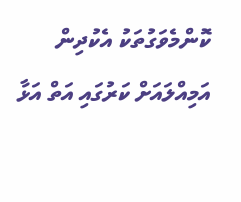ކޮންމެވަގުތަކު އެކުދިން އަމިއްލައަށް ކަރުގައި އަތް އަޅާ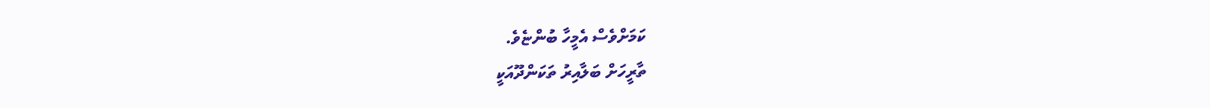ކަމަށްވެސް އެމީހާ ބުންޏެވެ.
ތާރީހަށް ބަލާއިރު ތަކަންދޫއަކީ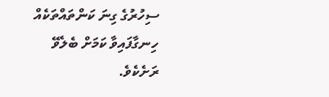ސިހުރުގެ ގިނަ ކަންތައްތަކެއް ހިނގާފައިވާ ކަމަށް ބެލެވޭ ރަށެކެވެ.